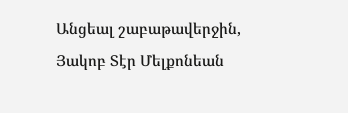Անցեալ շաբաթավերջին, Յակոբ Տէր Մելքոնեան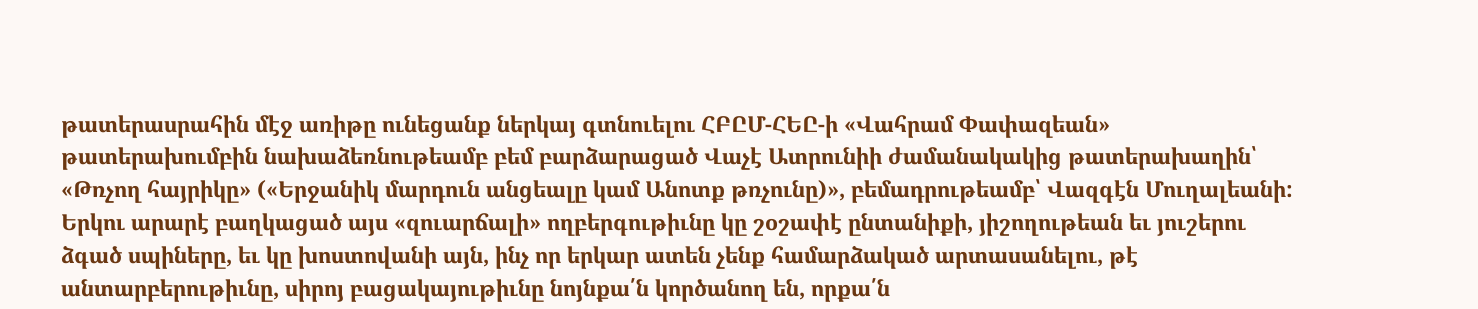թատերասրահին մէջ առիթը ունեցանք ներկայ գտնուելու ՀԲԸՄ-ՀԵԸ-ի «Վահրամ Փափազեան» թատերախումբին նախաձեռնութեամբ բեմ բարձարացած Վաչէ Ատրունիի ժամանակակից թատերախաղին՝ «Թռչող հայրիկը» («Երջանիկ մարդուն անցեալը կամ Անոտք թռչունը)», բեմադրութեամբ՝ Վազգէն Մուղալեանի:
Երկու արարէ բաղկացած այս «զուարճալի» ողբերգութիւնը կը շօշափէ ընտանիքի, յիշողութեան եւ յուշերու ձգած սպիները, եւ կը խոստովանի այն, ինչ որ երկար ատեն չենք համարձակած արտասանելու, թէ անտարբերութիւնը, սիրոյ բացակայութիւնը նոյնքա՛ն կործանող են, որքա՛ն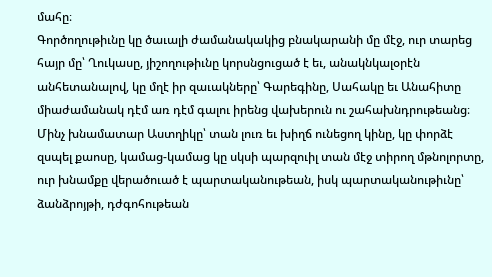մահը։
Գործողութիւնը կը ծաւալի ժամանակակից բնակարանի մը մէջ, ուր տարեց հայր մը՝ Ղուկասը, յիշողութիւնը կորսնցուցած է եւ, անակնկալօրէն անհետանալով, կը մղէ իր զաւակները՝ Գարեգինը, Սահակը եւ Անահիտը միաժամանակ դէմ առ դէմ գալու իրենց վախերուն ու շահախնդրութեանց։ Մինչ խնամատար Աստղիկը՝ տան լուռ եւ խիղճ ունեցող կինը, կը փորձէ զսպել քաոսը, կամաց-կամաց կը սկսի պարզուիլ տան մէջ տիրող մթնոլորտը, ուր խնամքը վերածուած է պարտականութեան, իսկ պարտականութիւնը՝ ձանձրոյթի, դժգոհութեան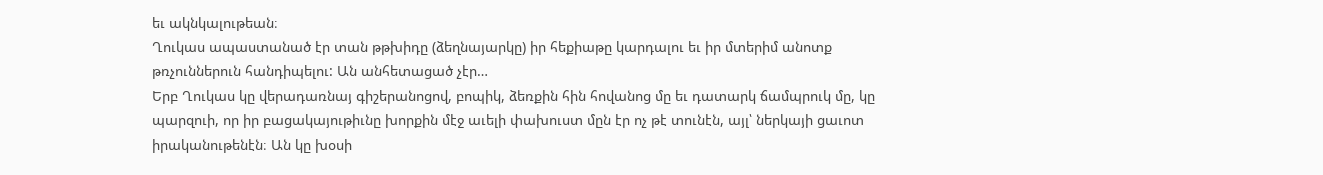եւ ակնկալութեան։
Ղուկաս ապաստանած էր տան թթխիդը (ձեղնայարկը) իր հեքիաթը կարդալու եւ իր մտերիմ անոտք թռչուններուն հանդիպելու: Ան անհետացած չէր…
Երբ Ղուկաս կը վերադառնայ գիշերանոցով, բոպիկ, ձեռքին հին հովանոց մը եւ դատարկ ճամպրուկ մը, կը պարզուի, որ իր բացակայութիւնը խորքին մէջ աւելի փախուստ մըն էր ոչ թէ տունէն, այլ՝ ներկայի ցաւոտ իրականութենէն։ Ան կը խօսի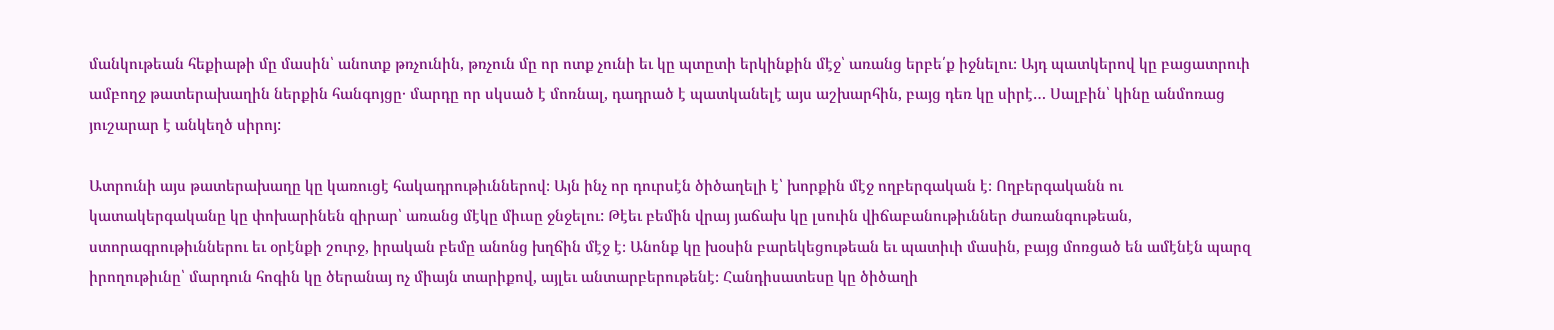մանկութեան հեքիաթի մը մասին՝ անոտք թռչունին, թռչուն մը որ ոտք չունի եւ կը պտըտի երկինքին մէջ՝ առանց երբե՛ք իջնելու։ Այդ պատկերով կը բացատրուի ամբողջ թատերախաղին ներքին հանգոյցը․ մարդը որ սկսած է մոռնալ, դադրած է պատկանելէ այս աշխարհին, բայց դեռ կը սիրէ… Սալբին՝ կինը անմոռաց յուշարար է անկեղծ սիրոյ:

Ատրունի այս թատերախաղը կը կառուցէ հակադրութիւններով։ Այն ինչ որ դուրսէն ծիծաղելի է՝ խորքին մէջ ողբերգական է։ Ողբերգականն ու կատակերգականը կը փոխարինեն զիրար՝ առանց մէկը միւսը ջնջելու: Թէեւ բեմին վրայ յաճախ կը լսուին վիճաբանութիւններ ժառանգութեան, ստորագրութիւններու եւ օրէնքի շուրջ, իրական բեմը անոնց խղճին մէջ է։ Անոնք կը խօսին բարեկեցութեան եւ պատիւի մասին, բայց մոռցած են ամէնէն պարզ իրողութիւնը՝ մարդուն հոգին կը ծերանայ ոչ միայն տարիքով, այլեւ անտարբերութենէ։ Հանդիսատեսը կը ծիծաղի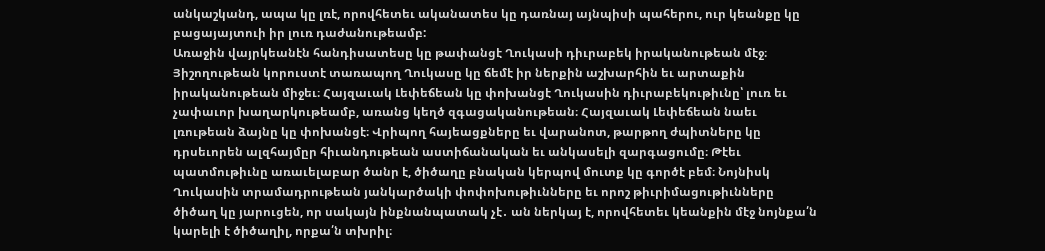անկաշկանդ, ապա կը լռէ, որովհետեւ ականատես կը դառնայ այնպիսի պահերու, ուր կեանքը կը բացայայտուի իր լուռ դաժանութեամբ:
Առաջին վայրկեանէն հանդիսատեսը կը թափանցէ Ղուկասի դիւրաբեկ իրականութեան մէջ։ Յիշողութեան կորուստէ տառապող Ղուկասը կը ճեմէ իր ներքին աշխարհին եւ արտաքին իրականութեան միջեւ։ Հայզաւակ Լեփեճեան կը փոխանցէ Ղուկասին դիւրաբեկութիւնը՝ լուռ եւ չափաւոր խաղարկութեամբ, առանց կեղծ զգացականութեան։ Հայզաւակ Լեփեճեան նաեւ լռութեան ձայնը կը փոխանցէ։ Վրիպող հայեացքները եւ վարանոտ, թարթող ժպիտները կը դրսեւորեն ալզհայմըր հիւանդութեան աստիճանական եւ անկասելի զարգացումը։ Թէեւ պատմութիւնը առաւելաբար ծանր է, ծիծաղը բնական կերպով մուտք կը գործէ բեմ։ Նոյնիսկ Ղուկասին տրամադրութեան յանկարծակի փոփոխութիւնները եւ որոշ թիւրիմացութիւնները ծիծաղ կը յարուցեն, որ սակայն ինքնանպատակ չէ․ ան ներկայ է, որովհետեւ կեանքին մէջ նոյնքա՛ն կարելի է ծիծաղիլ, որքա՛ն տխրիլ։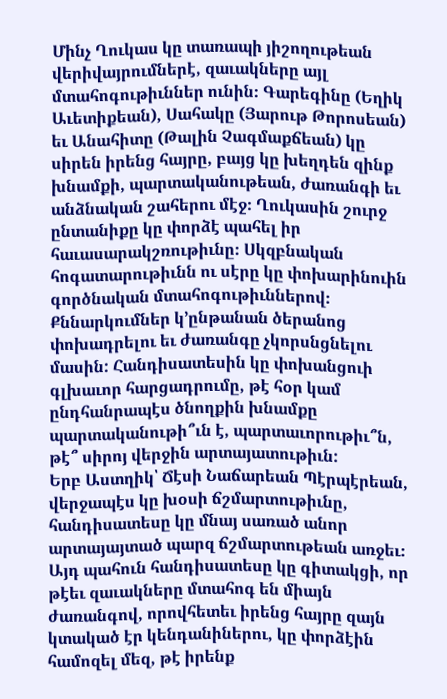Մինչ Ղուկաս կը տառապի յիշողութեան վերիվայրումներէ, զաւակները այլ մտահոգութիւններ ունին։ Գարեգինը (Եղիկ Աւետիքեան), Սահակը (Յարութ Թորոսեան) եւ Անահիտը (Թալին Չագմաքճեան) կը սիրեն իրենց հայրը, բայց կը խեղդեն զինք խնամքի, պարտականութեան, ժառանգի եւ անձնական շահերու մէջ։ Ղուկասին շուրջ ընտանիքը կը փորձէ պահել իր հաւասարակշռութիւնը։ Սկզբնական հոգատարութիւնն ու սէրը կը փոխարինուին գործնական մտահոգութիւններով։ Քննարկումներ կ’ընթանան ծերանոց փոխադրելու եւ ժառանգը չկորսնցնելու մասին: Հանդիսատեսին կը փոխանցուի գլխաւոր հարցադրումը, թէ հօր կամ ընդհանրապէս ծնողքին խնամքը պարտականութի՞ւն է, պարտաւորութիւ՞ն, թէ՞ սիրոյ վերջին արտայատութիւն:
Երբ Աստղիկ՝ Ճէսի Նաճարեան Պէրպէրեան, վերջապէս կը խօսի ճշմարտութիւնը, հանդիսատեսը կը մնայ սառած անոր արտայայտած պարզ ճշմարտութեան առջեւ։ Այդ պահուն հանդիսատեսը կը գիտակցի, որ թէեւ զաւակները մտահոգ են միայն ժառանգով, որովհետեւ իրենց հայրը զայն կտակած էր կենդանիներու, կը փորձէին համոզել մեզ, թէ իրենք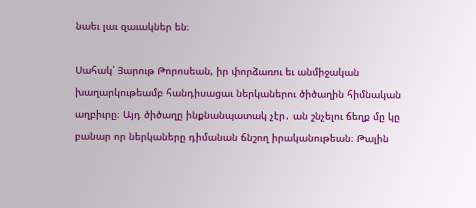նաեւ լաւ զաւակներ են։

Սահակ՝ Յարութ Թորոսեան, իր փորձառու եւ անմիջական խաղարկութեամբ հանդիսացաւ ներկաներու ծիծաղին հիմնական աղբիւրը։ Այդ ծիծաղը ինքնանպատակ չէր․ ան շնչելու ճեղք մը կը բանար որ ներկաները դիմանան ճնշող իրականութեան։ Թալին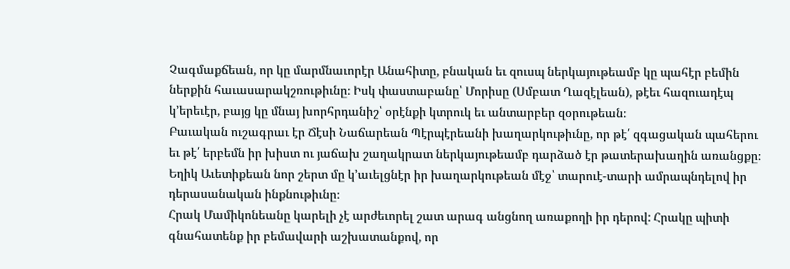Չագմաքճեան, որ կը մարմնաւորէր Անահիտը, բնական եւ զուսպ ներկայութեամբ կը պահէր բեմին ներքին հաւասարակշռութիւնը։ Իսկ փաստաբանը՝ Մորիսը (Սմբատ Ղազէլեան), թէեւ հազուադէպ կ՚երեւէր, բայց կը մնայ խորհրդանիշ՝ օրէնքի կտրուկ եւ անտարբեր զօրութեան։
Բաւական ուշագրաւ էր Ճէսի Նաճարեան Պէրպէրեանի խաղարկութիւնը, որ թէ՛ զգացական պահերու եւ թէ՛ երբեմն իր խիստ ու յաճախ շաղակրատ ներկայութեամբ դարձած էր թատերախաղին առանցքը։ Եղիկ Աւետիքեան նոր շերտ մը կ’աւելցնէր իր խաղարկութեան մէջ՝ տարուէ-տարի ամրապնդելով իր դերասանական ինքնութիւնը։
Հրակ Մամիկոնեանը կարելի չէ արժեւորել շատ արագ անցնող առաքողի իր դերով: Հրակը պիտի գնահատենք իր բեմավարի աշխատանքով, որ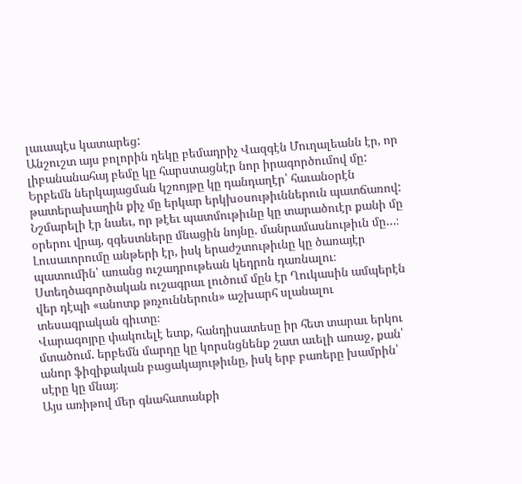լաւապէս կատարեց:
Անշուշտ այս բոլորին ղեկը բեմադրիչ Վազգէն Մուղալեանն էր, որ լիբանանահայ բեմը կը հարստացնէր նոր իրագործումով մը:
Երբեմն ներկայացման կշռոյթը կը դանդաղէր՝ հաւանօրէն թատերախաղին քիչ մը երկար երկխօսութիւններուն պատճառով: Նշմարելի էր նաեւ, որ թէեւ պատմութիւնը կը տարածուէր քանի մը օրերու վրայ, զգեստները մնացին նոյնը. մանրամասնութիւն մը…։ Լուսաւորումը անթերի էր, իսկ երաժշտութիւնը կը ծառայէր պատումին՝ առանց ուշադրութեան կեդրոն դառնալու։ Ստեղծագործական ուշագրաւ լուծում մըն էր Ղուկասին ամպերէն վեր դէպի «անոտք թռչուններուն» աշխարհ սլանալու տեսագրական գիւտը։
Վարագոյրը փակուելէ ետք, հանդիսատեսը իր հետ տարաւ երկու մտածում. երբեմն մարդը կը կորսնցնենք շատ աւելի առաջ, քան՝ անոր ֆիզիքական բացակայութիւնը, իսկ երբ բառերը խամրին՝ սէրը կը մնայ։
Այս առիթով մեր գնահատանքի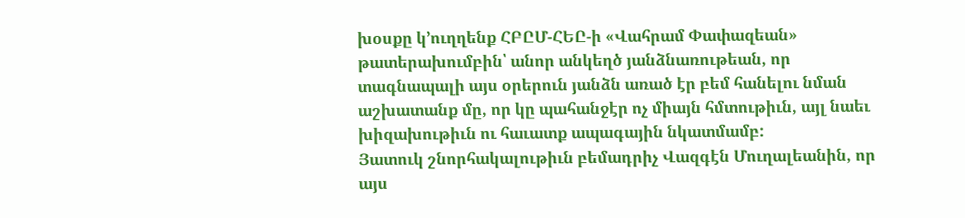խօսքը կ’ուղղենք ՀԲԸՄ-ՀԵԸ-ի «Վահրամ Փափազեան» թատերախումբին՝ անոր անկեղծ յանձնառութեան, որ տագնապալի այս օրերուն յանձն առած էր բեմ հանելու նման աշխատանք մը, որ կը պահանջէր ոչ միայն հմտութիւն, այլ նաեւ խիզախութիւն ու հաւատք ապագային նկատմամբ:
Յատուկ շնորհակալութիւն բեմադրիչ Վազգէն Մուղալեանին, որ այս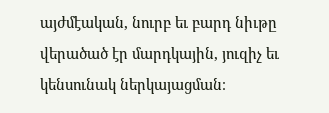այժմէական, նուրբ եւ բարդ նիւթը վերածած էր մարդկային, յուզիչ եւ կենսունակ ներկայացման։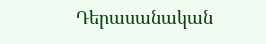Դերասանական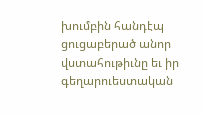խումբին հանդէպ ցուցաբերած անոր վստահութիւնը եւ իր գեղարուեստական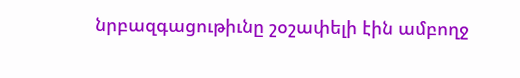նրբազգացութիւնը շօշափելի էին ամբողջ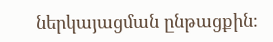ներկայացման ընթացքին։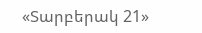«Տարբերակ 21»